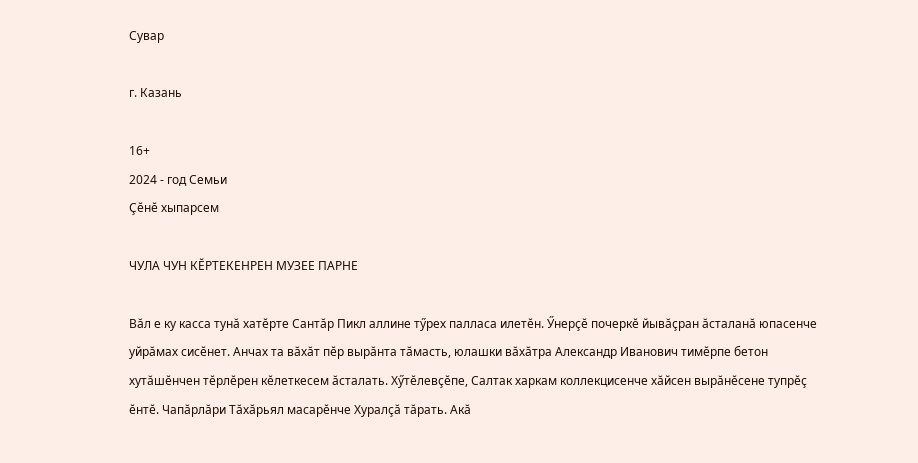Сувар

г. Казань

16+
2024 - год Семьи
Çӗнӗ хыпарсем

ЧУЛА ЧУН КӖРТЕКЕНРЕН МУЗЕЕ ПАРНЕ

Вăл е ку касса тунă хатӗрте Сантăр Пикл аллине тӳрех палласа илетӗн. Ӳнерçӗ почеркӗ йывăçран ăсталанă юпасенче уйрăмах сисӗнет. Анчах та вăхăт пӗр вырăнта тăмасть, юлашки вăхăтра Александр Иванович тимӗрпе бетон хутăшӗнчен тӗрлӗрен кӗлеткесем ăсталать. Хӳтӗлевçӗпе, Салтак харкам коллекцисенче хăйсен вырăнӗсене тупрӗç ӗнтӗ. Чапăрлăри Тăхăрьял масарӗнче Хуралçă тăрать. Акă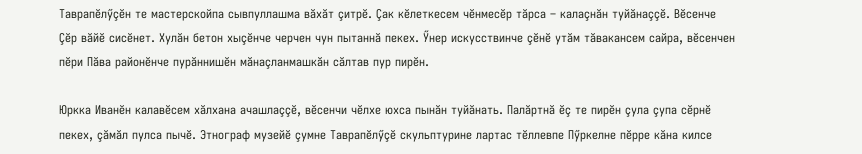Таврапӗлӳçӗн те мастерскойпа сывпуллашма вăхăт çитрӗ. Çак кӗлеткесем чӗнмесӗр тăрса – калаçнăн туйăнаççӗ. Вӗсенче Çӗр вăйӗ сисӗнет. Хулăн бетон хыçӗнче черчен чун пытаннă пекех. Ӳнер искусствинче çӗнӗ утăм тăвакансем сайра, вӗсенчен пӗри Пăва районӗнче пурăннишӗн мăнаçланмашкăн сăлтав пур пирӗн.

Юркка Иванӗн калавӗсем хăлхана ачашлаççӗ, вӗсенчи чӗлхе юхса пынăн туйăнать. Палăртнă ӗç те пирӗн çула çупа сӗрнӗ пекех, çăмăл пулса пычӗ. Этнограф музейӗ çумне Таврапӗлӳçӗ скульптурине лартас тӗллевпе Пӳркелне пӗрре кăна килсе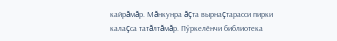кайрăмăр. Мăнкунра ăçта вырнаçтарасси пирки калаçса татăлтăмăр. Пӳркелӗнчи библиотека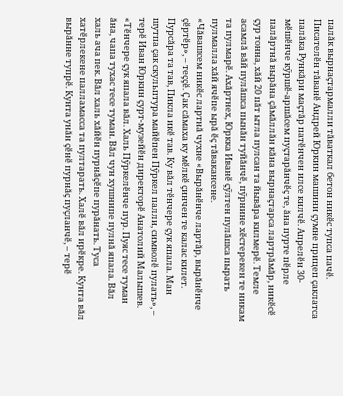палăк вырнаçтармалли тăваткал бетон никӗс тупса пачӗ. Писателӗн тăванӗ Андрей Юркин машини çумне прицеп çаклатса палăка Рункăри маçтăр патӗнчен илсе килчӗ. Апрелӗн 30-мӗшӗнче кӳршӗ-аршăсем пуçтарăнчӗç те, ăна пурте пӗрле палăртнă вырăна çăмăллăн кăна вырнаçтарса лартрăмăр, никӗсӗ çур тонна, хăй 20 пăт ытла пулсан та йывăра килмерӗ. Темле асамлă вăй пулăшса пынăн туйăнчӗ, пӳрнине хӗстерекен те никам та пулмарӗ. Ахăртнех, Юркка Иванӗ çӳлтен пулăшса пырать пулмалла хăй ячӗпе ырă ӗç тăвакансене.
«Чăвашсем никӗс лартнă чухне «Вырăнӗнче лартăр, вырăнӗнче çӗртӗр», – теççӗ. Çак сăмаха ку мӗлкӗ çинчен те калас килет. Пурсăра та тав, Пикла икӗ тав. Ку вăл тӗнчере çук япала. Ман шутпа çак скульптура майӗпен Пӳркел палли, символӗ пулать», – терӗ Иван Юркин çурт-музейӗн директорӗ Анатолий Малышев.
«Тӗнчере çук япала вăл. Халь Пӳркелӗнче пур. Пуяс тесе туман ăна, чапа тухас тесе туман. Вăл чун хушнипе пулнă япала. Вăл халь ача пек. Вăл халь хăйӗн пурнăçӗпе пурăнать. Туса хатӗрлекене палламасса та пултарать. Халӗ вăл ирӗкре. Кунта вăл вырăнне тупрӗ. Кунта унăн çӗнӗ пурнăç пуçланчӗ, – терӗ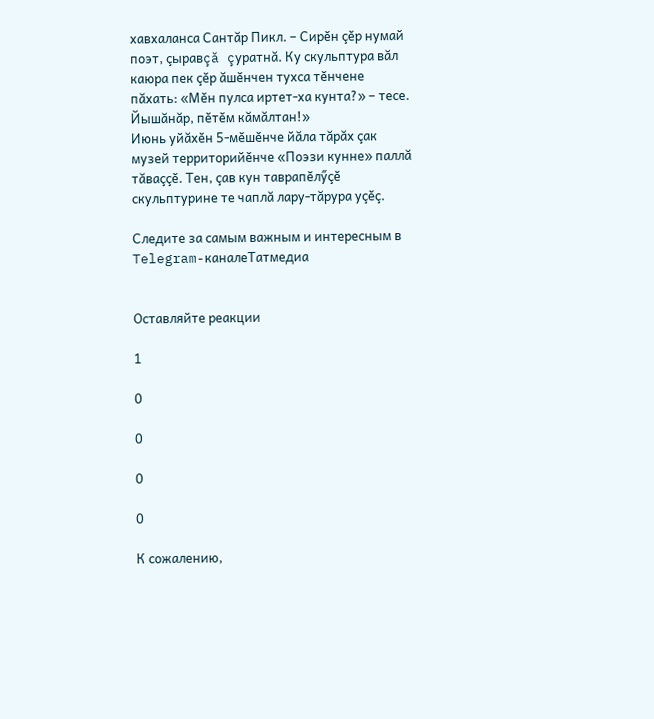хавхаланса Сантăр Пикл. – Сирӗн çӗр нумай поэт, çыравçă çуратнă. Ку скульптура вăл каюра пек çӗр ăшӗнчен тухса тӗнчене пăхать: «Мӗн пулса иртет-ха кунта?» – тесе. Йышăнăр, пӗтӗм кăмăлтан!»
Июнь уйăхӗн 5-мӗшӗнче йăла тăрăх çак музей территорийӗнче «Поэзи кунне» паллă тăваççӗ. Тен, çав кун таврапӗлӳçӗ скульптурине те чаплă лару-тăрура уçӗç.

Следите за самым важным и интересным в Telegram-каналеТатмедиа


Оставляйте реакции

1

0

0

0

0

К сожалению,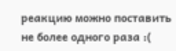реакцию можно поставить не более одного раза :(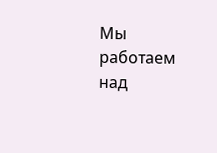Мы работаем над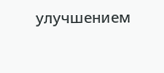улучшением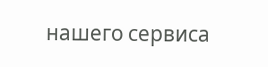нашего сервиса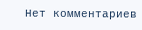Нет комментариев